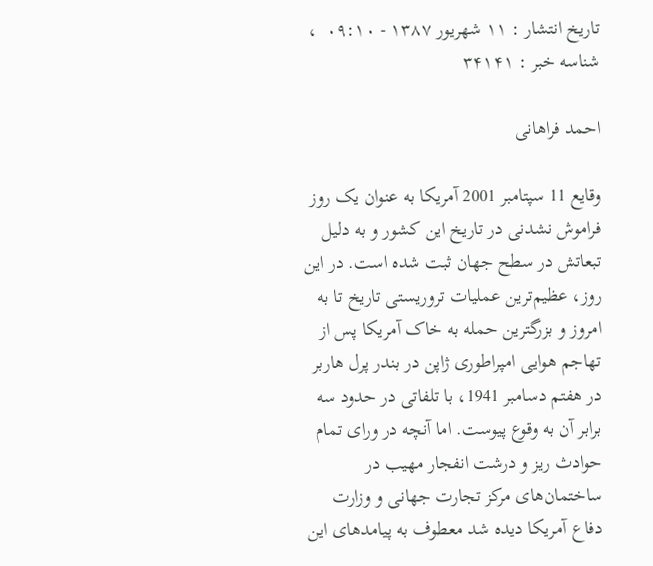تاریخ انتشار : ۱۱ شهريور ۱۳۸۷ - ۰۹:۱۰  ،
شناسه خبر : ۳۴۱۴۱

احمد فراهانی

وقایع 11 سپتامبر 2001 آمریکا به عنوان یک روز فراموش نشدنی در تاریخ این کشور و به دلیل تبعاتش در سطح جهان ثبت شده است. در این روز، عظیم‌ترین عملیات تروریستی تاریخ تا به امروز و بزرگترین حمله به خاک آمریکا پس از تهاجم هوایی امپراطوری ژاپن در بندر پرل‌ هاربر در هفتم دسامبر 1941، با تلفاتی در حدود سه برابر آن به وقوع پیوست. اما آنچه در ورای تمام حوادث ریز و درشت انفجار مهیب در ساختمان‌های مرکز تجارت جهانی و وزارت دفاع آمریکا دیده شد معطوف به پیامدهای این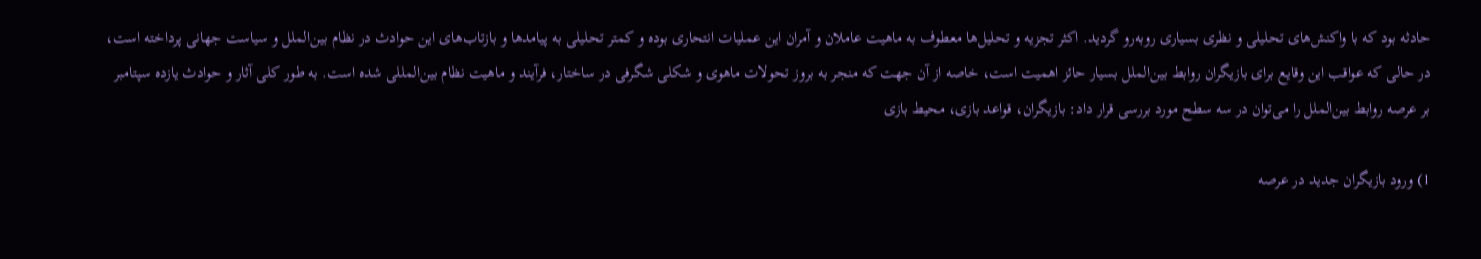حادثه بود که با واکنش‌های تحلیلی و نظری بسیاری روبه‌رو گردید. اکثر تجزیه و تحلیل‌ها معطوف به ماهیت عاملان و آمران این عملیات انتحاری بوده و کمتر تحلیلی به پیامدها و بازتاب‌های این حوادث در نظام بین‌الملل و سیاست جهانی پرداخته است، در حالی که عواقب این وقایع برای بازیگران روابط بین‌الملل بسیار حائز اهمیت است، خاصه از آن جهت که منجر به بروز تحولات ماهوی و شکلی شگرفی در ساختار، فرآیند و ماهیت نظام بین‌المللی شده است. به طور کلی آثار و حوادث یازده سپتامبر بر عرصه روابط بین‌الملل را می‌توان در سه سطح مورد بررسی قرار داد: بازیگران، قواعد بازی، محیط بازی

1) ورود بازیگران جدید در عرصه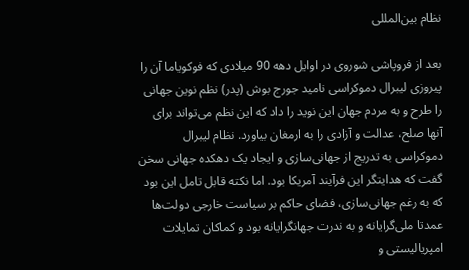نظام بین‌المللی

بعد از فروپاشی شوروی در اوایل دهه 90 میلادی که فوکویاما آن را پیروزی لیبرال دموکراسی نامید جورج بوش (پدر) نظم نوین جهانی را طرح و به مردم جهان این نوید را داد که این نظم می‌تواند برای آنها صلح، عدالت و آزادی را به ارمغان بیاورد. نظام لیبرال دموکراسی به تدریج از جهانی‌سازی و ایجاد یک دهکده جهانی سخن گفت که هدایتگر این فرآیند آمریکا بود. اما نکته قابل تامل این بود که به رغم جهانی‌سازی، فضای حاکم بر سیاست خارجی دولت‌ها عمدتا ملی‌گرایانه و به ندرت جهانگرایانه بود و کماکان تمایلات امپریالیستی و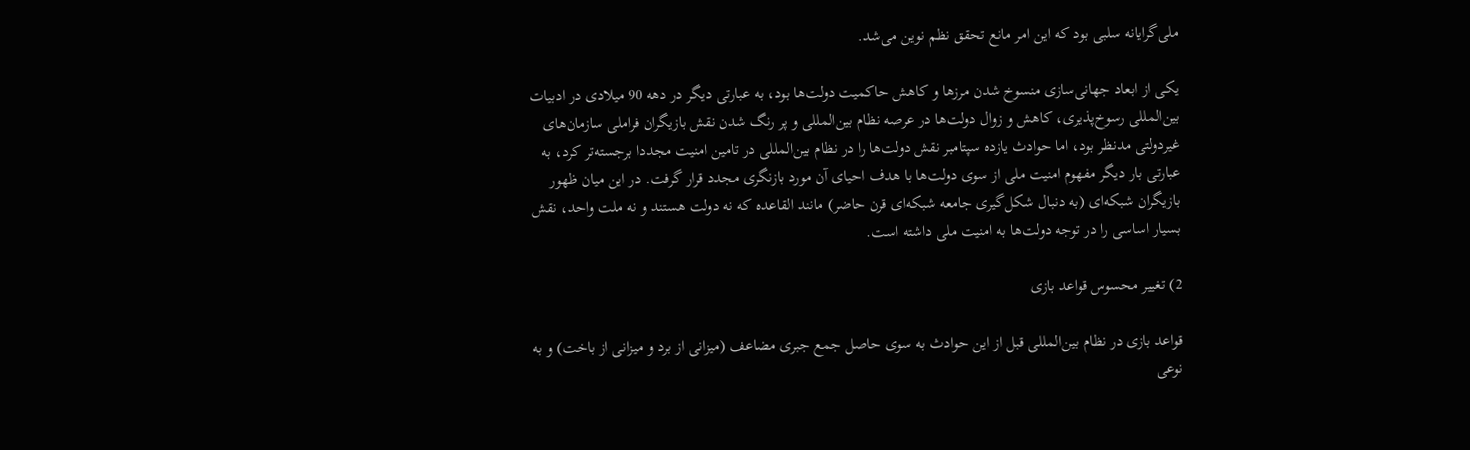ملی‌گرایانه سلبی بود که این امر مانع تحقق نظم نوین می‌شد.

یکی از ابعاد جهانی‌سازی منسوخ شدن مرزها و کاهش حاکمیت دولت‌ها بود، به عبارتی دیگر در دهه 90 میلادی در ادبیات بین‌المللی رسوخ‌پذیری، کاهش و زوال دولت‌ها در عرصه نظام بین‌المللی و پر رنگ شدن نقش بازیگران فراملی سازمان‌های غیردولتی مدنظر بود، اما حوادث یازده سپتامبر نقش دولت‌ها را در نظام بین‌المللی در تامین امنیت مجددا برجسته‌تر کرد، به عبارتی بار دیگر مفهوم امنیت ملی از سوی دولت‌ها با هدف احیای آن مورد بازنگری مجدد قرار گرفت. در این میان ظهور بازیگران شبکه‌ای (به دنبال شکل‌گیری جامعه شبکه‌ای قرن حاضر) مانند القاعده که نه دولت هستند و نه ملت واحد، نقش بسیار اساسی را در توجه دولت‌ها به امنیت ملی داشته است.

2) تغییر محسوس قواعد بازی

قواعد بازی در نظام بین‌المللی قبل از این حوادث به سوی حاصل جمع جبری مضاعف (میزانی از برد و میزانی از باخت) و به نوعی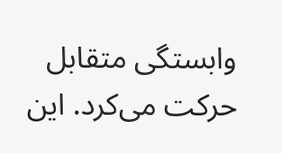وابستگی متقابل حرکت می‌کرد. این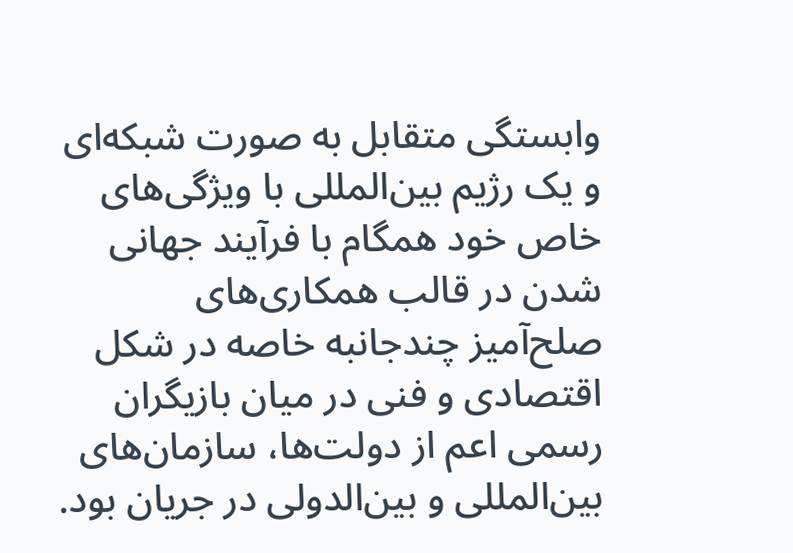وابستگی متقابل به صورت شبکه‌ای و یک رژیم بین‌المللی با ویژگی‌های خاص خود همگام با فرآیند جهانی شدن در قالب همکاری‌های صلح‌آمیز چندجانبه خاصه در شکل اقتصادی و فنی در میان بازیگران رسمی‌ اعم از دولت‌ها، سازمان‌های بین‌المللی و بین‌الدولی در جریان بود.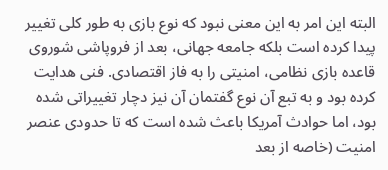البته این امر به این معنی نبود که نوع بازی به طور کلی تغییر پیدا کرده است بلکه جامعه جهانی، بعد از فروپاشی شوروی قاعده بازی نظامی، امنیتی را به فاز اقتصادی. فنی هدایت کرده بود و به تبع آن نوع گفتمان آن نیز دچار تغییراتی شده بود، اما حوادث آمریکا باعث شده است که تا حدودی عنصر امنیت (خاصه از بعد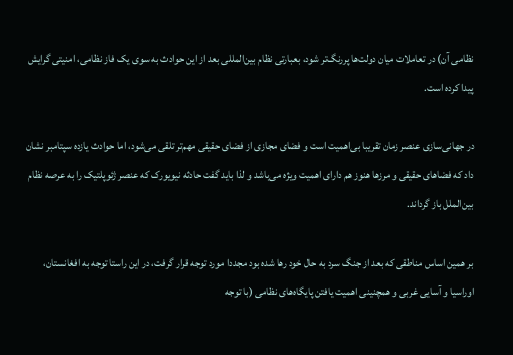نظامی ‌آن) در تعاملات میان دولت‌ها پررنگ‌تر شود، بعبارتی نظام بین‌المللی بعد از این حوادث به سوی یک فاز نظامی، امنیتی گرایش پیدا کرده است.

در جهانی‌سازی عنصر زمان تقریبا بی‌اهمیت است و فضای مجازی از فضای حقیقی مهم‌تر تلقی می‌شود، اما حوادث یازده سپتامبر نشان داد که فضاهای حقیقی و مرزها هنوز هم دارای اهمیت ویژه می‌باشد و لذا باید گفت حادثه نیویورک که عنصر ژئوپلتیک را به عرصه نظام بین‌الملل باز گرداند.

بر همین اساس مناطقی که بعد از جنگ سرد به حال خود رها شده بود مجددا مورد توجه قرار گرفت، در این راستا توجه به افغانستان، اوراسیا و آسایی غربی و همچنینی اهمیت یافتن پایگاه‌های نظامی ‌(با توجه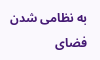به نظامی ‌شدن فضای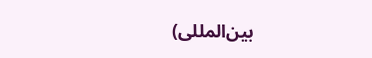بین‌المللی)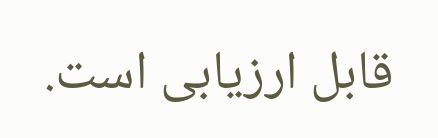قابل ارزیابی است.